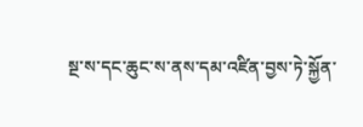སྔ་ས་དང་ཆུང་ས་ནས་དམ་འཛིན་བྱས་ཏེ་སྐྱོན་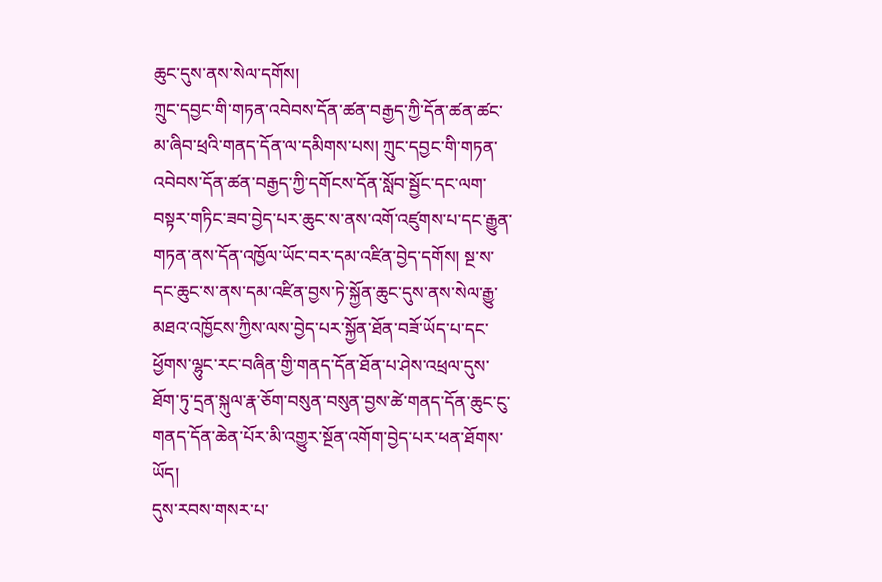ཆུང་དུས་ནས་སེལ་དགོས།
ཀྲུང་དབྱང་གི་གཏན་འབེབས་དོན་ཚན་བརྒྱད་ཀྱི་དོན་ཚན་ཚང་མ་ཞིབ་ཕྲའི་གནད་དོན་ལ་དམིགས་པས། ཀྲུང་དབྱང་གི་གཏན་འབེབས་དོན་ཚན་བརྒྱད་ཀྱི་དགོངས་དོན་སློབ་སྦྱོང་དང་ལག་བསྟར་གཏིང་ཟབ་བྱེད་པར་ཆུང་ས་ནས་འགོ་འཛུགས་པ་དང་རྒྱུན་གཏན་ནས་དོན་འཁྱོལ་ཡོང་བར་དམ་འཛིན་བྱེད་དགོས། སྔ་ས་དང་ཆུང་ས་ནས་དམ་འཛིན་བྱས་ཏེ་སྐྱོན་ཆུང་དུས་ནས་སེལ་རྒྱུ་མཐའ་འཁྱོངས་ཀྱིས་ལས་བྱེད་པར་སྐྱོན་ཐོན་བཟོ་ཡོད་པ་དང་ཕྱོགས་ལྷུང་རང་བཞིན་གྱི་གནད་དོན་ཐོན་པ་ཤེས་འཕྲལ་དུས་ཐོག་ཏུ་དྲན་སྐུལ་རྣ་ཅོག་བསུན་བསུན་བྱས་ཚེ་གནད་དོན་ཆུང་ངུ་གནད་དོན་ཆེན་པོར་མི་འགྱུར་སྔོན་འགོག་བྱེད་པར་ཕན་ཐོགས་ཡོད།
དུས་རབས་གསར་པ་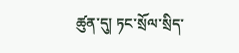ཚུན་དུ། ཏང་སྲོལ་སྲིད་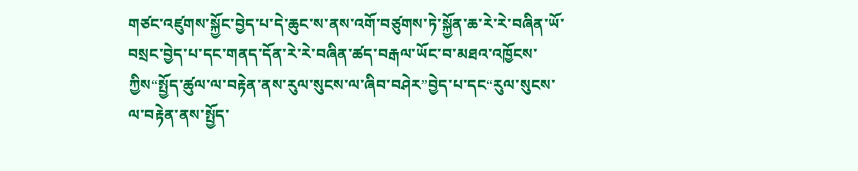གཙང་འཛུགས་སྐྱོང་བྱེད་པ་དེ་ཆུང་ས་ནས་འགོ་བཙུགས་ཏེ་སྐྱོན་ཆ་རེ་རེ་བཞིན་ཡོ་བསྲང་བྱེད་པ་དང་གནད་དོན་རེ་རེ་བཞིན་ཚད་བརྒལ་ཡོང་བ་མཐའ་འཁྱོངས་ཀྱིས“སྤྱོད་ཚུལ་ལ་བརྟེན་ནས་རུལ་སུངས་ལ་ཞིབ་བཤེར”བྱེད་པ་དང“རུལ་སུངས་ལ་བརྟེན་ནས་སྤྱོད་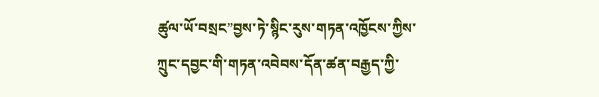ཚུལ་ཡོ་བསྲང”བྱས་ཏེ་སྙིང་རུས་གཏན་འཁྱོངས་ཀྱིས་ཀྲུང་དབྱང་གི་གཏན་འབེབས་དོན་ཚན་བརྒྱད་ཀྱི་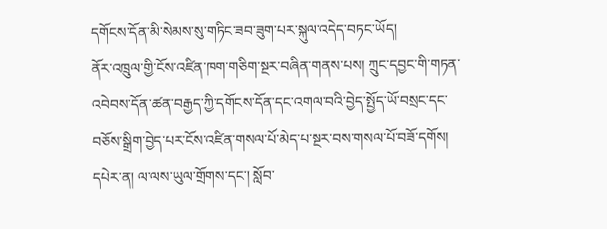དགོངས་དོན་མི་སེམས་སུ་གཏིང་ཟབ་ཟུག་པར་སྐུལ་འདེད་བཏང་ཡོད།
ནོར་འཁྲུལ་གྱི་ངོས་འཛིན་ཁག་གཅིག་སྔར་བཞིན་གནས་པས། ཀྲུང་དབྱང་གི་གཏན་འབེབས་དོན་ཚན་བརྒྱད་ཀྱི་དགོངས་དོན་དང་འགལ་བའི་བྱེད་སྤྱོད་ཡོ་བསྲང་དང་བཅོས་སྒྲིག་བྱེད་པར་ངོས་འཛིན་གསལ་པོ་མེད་པ་སྔར་བས་གསལ་པོ་བཟོ་དགོས། དཔེར་ན། ལ་ལས་ཡུལ་གྲོགས་དང་། སློབ་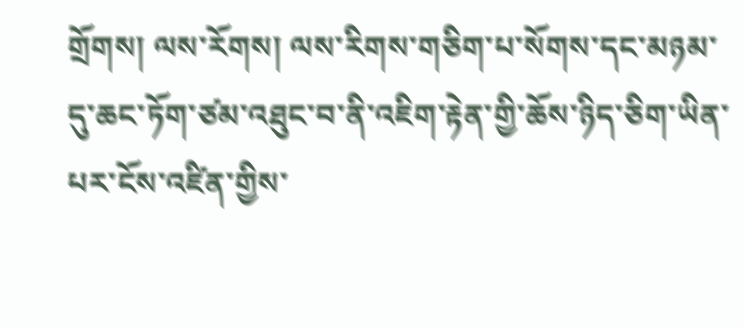གྲོགས། ལས་རོགས། ལས་རིགས་གཅིག་པ་སོགས་དང་མཉམ་དུ་ཆང་ཏོག་ཙམ་འཐུང་བ་ནི་འཇིག་རྟེན་གྱི་ཆོས་ཉིད་ཅིག་ཡིན་པར་ངོས་འཛིན་གྱིས་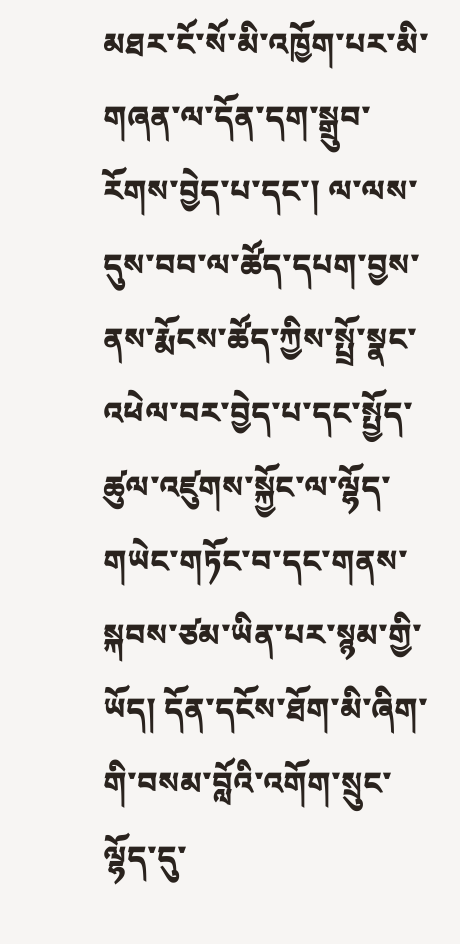མཐར་ངོ་སོ་མི་འཁྱོག་པར་མི་གཞན་ལ་དོན་དག་སྒྲུབ་རོགས་བྱེད་པ་དང་། ལ་ལས་དུས་བབ་ལ་ཚོད་དཔག་བྱས་ནས་རྨོངས་ཚོད་ཀྱིས་སྤྲོ་སྣང་འཕེལ་བར་བྱེད་པ་དང་སྤྱོད་ཚུལ་འཛུགས་སྐྱོང་ལ་ལྷོད་གཡེང་གཏོང་བ་དང་གནས་སྐབས་ཙམ་ཡིན་པར་སྙམ་གྱི་ཡོད། དོན་དངོས་ཐོག་མི་ཞིག་གི་བསམ་བློའི་འགོག་སྲུང་ལྷོད་དུ་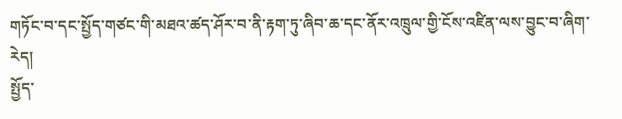གཏོང་བ་དང་སྤྱོད་གཙང་གི་མཐའ་ཚད་ཤོར་བ་ནི་རྟག་ཏུ་ཞིབ་ཆ་དང་ནོར་འཁྲུལ་གྱི་ངོས་འཛིན་ལས་བྱུང་བ་ཞིག་རེད།
སྤྱོད་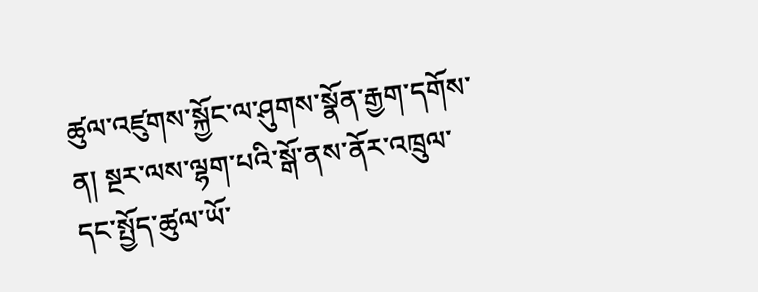ཚུལ་འཛུགས་སྐྱོང་ལ་ཤུགས་སྣོན་རྒྱག་དགོས་ན། སྔར་ལས་ལྷག་པའི་སྒོ་ནས་ནོར་འཁྲུལ་དང་སྤྱོད་ཚུལ་ཡོ་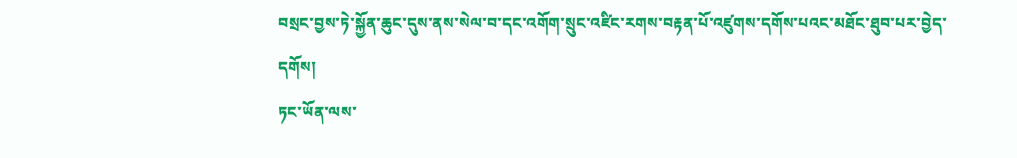བསྲང་བྱས་ཏེ་སྐྱོན་ཆུང་དུས་ནས་སེལ་བ་དང་འགོག་སྲུང་འཛིང་རགས་བརྟན་པོ་འཛུགས་དགོས་པའང་མཐོང་ཐུབ་པར་བྱེད་དགོས།
ཏང་ཡོན་ལས་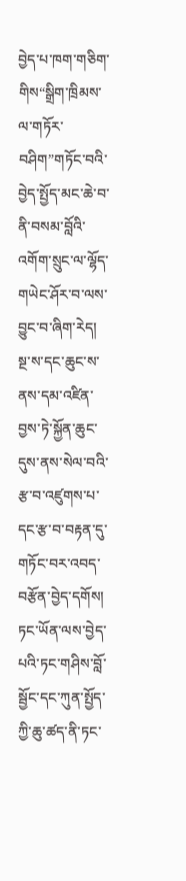བྱེད་པ་ཁག་གཅིག་གིས“སྒྲིག་ཁྲིམས་ལ་གཏོར་བཤིག”གཏོང་བའི་བྱེད་སྤྱོད་མང་ཆེ་བ་ནི་བསམ་བློའི་འགོག་སྲུང་ལ་ལྷོད་གཡེང་ཤོར་བ་ལས་བྱུང་བ་ཞིག་རེད། སྔ་ས་དང་ཆུང་ས་ནས་དམ་འཛིན་བྱས་ཏེ་སྐྱོན་ཆུང་དུས་ནས་སེལ་བའི་རྩ་བ་འཛུགས་པ་དང་རྩ་བ་བརྟན་དུ་གཏོང་བར་འབད་བརྩོན་བྱེད་དགོས། ཏང་ཡོན་ལས་བྱེད་པའི་ཏང་གཤིས་བློ་སྦྱོང་དང་ཀུན་སྤྱོད་ཀྱི་ཆུ་ཚད་ནི་ཏང་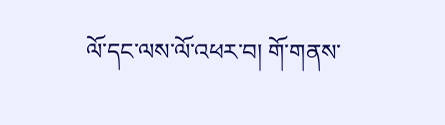ལོ་དང་ལས་ལོ་འཕར་བ། གོ་གནས་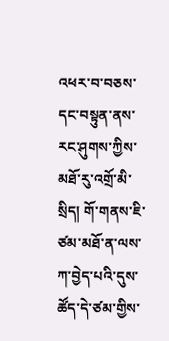འཕར་བ་བཅས་དང་བསྟུན་ནས་རང་ཤུགས་ཀྱིས་མཐོ་རུ་འགྲོ་མི་སྲིད། གོ་གནས་ཇི་ཙམ་མཐོ་ན་ལས་ཀ་བྱེད་པའི་དུས་ཚོད་དེ་ཙམ་གྱིས་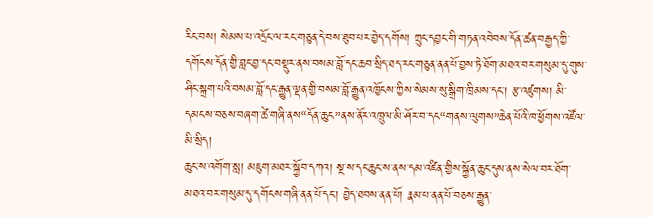རིང་བས། སེམས་པ་འདྲོང་ལ་རང་གཅུན་དེ་བས་ཐུབ་པར་བྱེད་དགོས། ཀྲུང་དབྱང་གི་གཏན་འབེབས་དོན་ཚན་བརྒྱད་ཀྱི་དགོངས་དོན་གྱི་བླང་བྱ་དང་བསྡུར་ནས་བསམ་བློ་དང་ཆབ་སྲིད་ཐད་རང་གཅུན་ནན་པོ་བྱས་ཏེ་ཐོག་མཐའ་བར་གསུམ་དུ་གུས་ཤིང་སྐྲག་པའི་བསམ་བློ་དང་རྒྱུན་ལྡན་གྱི་བསམ་བློ་རྒྱུན་འཁྱོངས་ཀྱིས་སེམས་སུ་སྒྲིག་ཁྲིམས་དང་། རྩ་འཛུགས། མི་དམངས་བཅས་བཞག་ཚེ་གཞི་ནས“དོན་ཆུང”ནས་ནོར་འཁྲུལ་མི་ཤོར་བ་དང“གནས་ལུགས”ཆེན་པོའི་ཁ་ཕྱོགས་འཛོལ་མི་སྲིད།
ཆུང་ས་འགོག་སླ། མཇུག་མཐར་སྐྱོབ་དཀའ། སྔ་ས་དང་ཆུང་ས་ནས་དམ་འཛིན་གྱིས་སྐྱོན་ཆུང་དུས་ནས་སེལ་བར་ཐོག་མཐའ་བར་གསུམ་དུ་དགོངས་གཞི་ནན་པོ་དང་། བྱེད་ཐབས་ནན་པོ། རྣམ་པ་ནན་པོ་བཅས་རྒྱུན་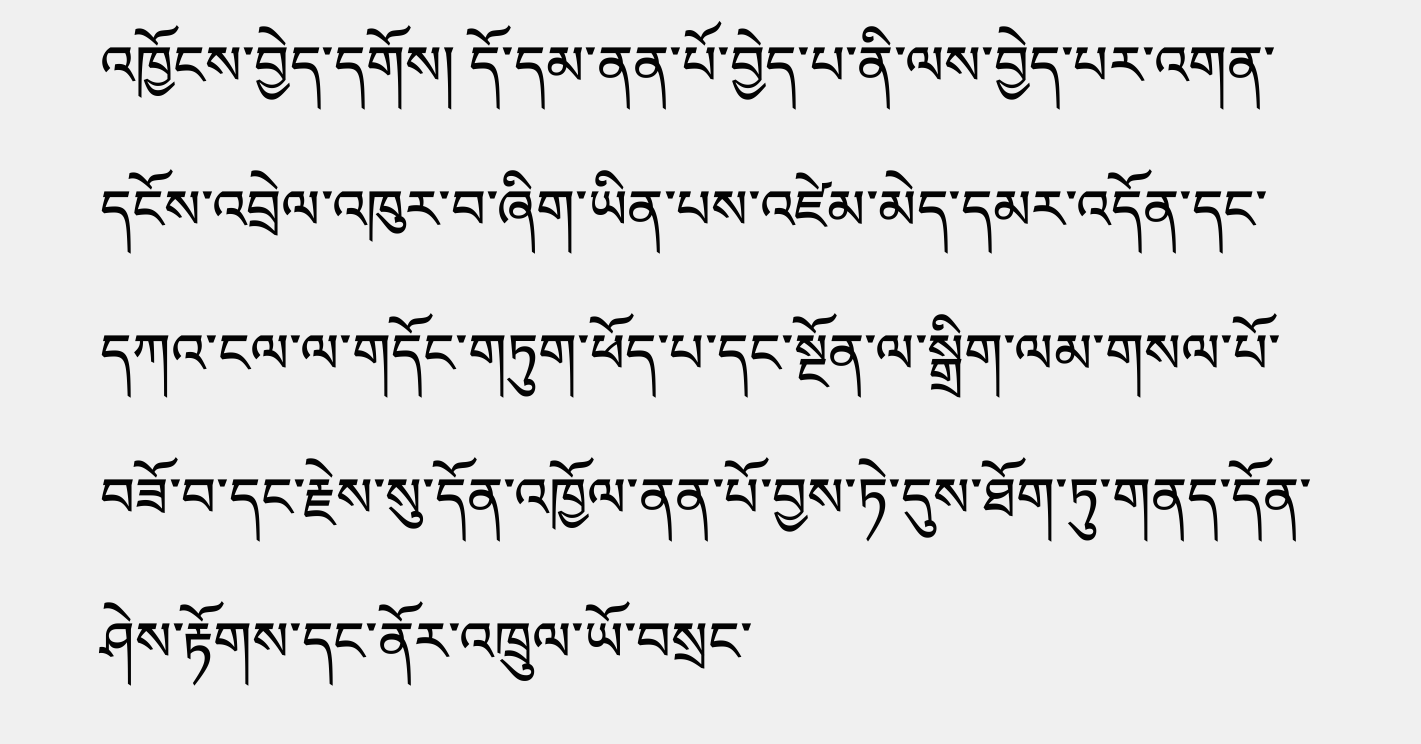འཁྱོངས་བྱེད་དགོས། དོ་དམ་ནན་པོ་བྱེད་པ་ནི་ལས་བྱེད་པར་འགན་དངོས་འབྲེལ་འཁུར་བ་ཞིག་ཡིན་པས་འཛེམ་མེད་དམར་འདོན་དང་དཀའ་ངལ་ལ་གདོང་གཏུག་ཕོད་པ་དང་སྔོན་ལ་སྒྲིག་ལམ་གསལ་པོ་བཟོ་བ་དང་རྗེས་སུ་དོན་འཁྱོལ་ནན་པོ་བྱས་ཏེ་དུས་ཐོག་ཏུ་གནད་དོན་ཤེས་རྟོགས་དང་ནོར་འཁྲུལ་ཡོ་བསྲང་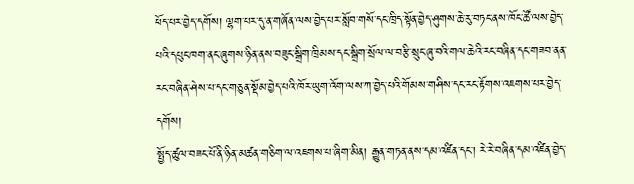ཕོད་པར་བྱེད་དགོས། ལྷག་པར་དུ་ན་གཞོན་ལས་བྱེད་པར་སློབ་གསོ་དང་ཁྲིད་སྟོན་བྱེད་ཤུགས་ཆེ་རུ་བཏང་ནས་ཁོང་ཚོ་ལས་བྱེད་པའི་དཔུང་ཁག་ནང་ཞུགས་ཉིན་ནས་བཟུང་སྒྲིག་ཁྲིམས་དང་སྒྲིག་སྲོལ་ལ་བརྩི་སྲུང་ཞུ་བའི་གལ་ཆེའི་རང་བཞིན་དང་གཟབ་ནན་རང་བཞིན་ཤེས་པ་དང་གཅུན་སྡོམ་བྱེད་པའི་ཁོར་ཡུག་འོག་ལས་ཀ་བྱེད་པའི་གོམས་གཤིས་དང་རང་རྟོགས་འཇགས་པར་བྱེད་དགོས།
སྤྱོད་ཚུལ་བཟང་པོ་ནི་ཉིན་མཚན་གཅིག་ལ་འཇགས་པ་ཞིག་མིན། རྒྱུན་གཏན་ནས་དམ་འཛིན་དང་། རེ་རེ་བཞིན་དམ་འཛིན་བྱེད་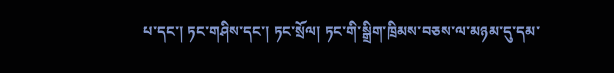པ་དང་། ཏང་གཤིས་དང་། ཏང་སྲོལ། ཏང་གི་སྒྲིག་ཁྲིམས་བཅས་ལ་མཉམ་དུ་དམ་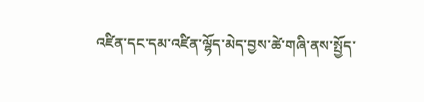འཛིན་དང་དམ་འཛིན་ལྷོད་མེད་བྱས་ཚེ་གཞི་ནས་སྤྱོད་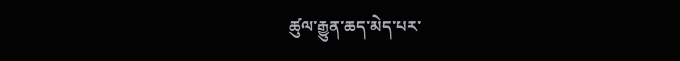ཚུལ་རྒྱུན་ཆད་མེད་པར་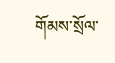གོམས་སྲོལ་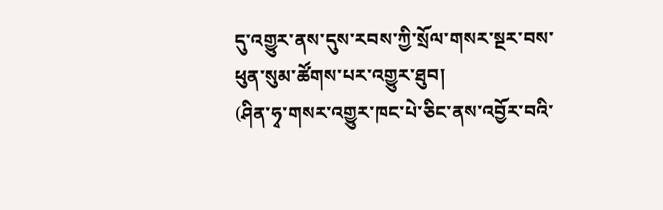དུ་འགྱུར་ནས་དུས་རབས་ཀྱི་སྲོལ་གསར་སྔར་བས་ཕུན་སུམ་ཚོགས་པར་འགྱུར་ཐུབ།
(ཤིན་ཧྭ་གསར་འགྱུར་ཁང་པེ་ཅིང་ནས་འབྱོར་བའི་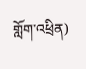གློག་འཕྲིན)